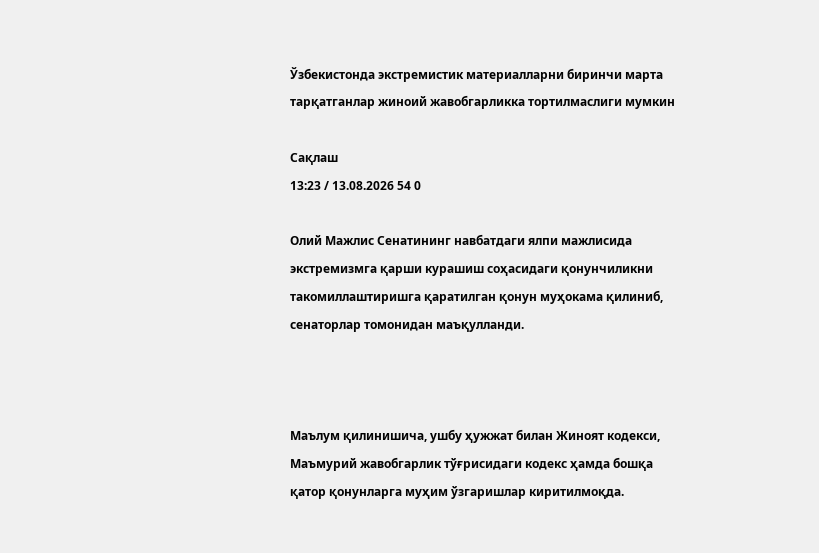Ўзбекистонда экстремистик материалларни биринчи марта тарқатганлар жиноий жавобгарликка тортилмаслиги мумкин

Сақлаш
13:23 / 13.08.2026 54 0

Олий Мажлис Сенатининг навбатдаги ялпи мажлисида экстремизмга қарши курашиш соҳасидаги қонунчиликни такомиллаштиришга қаратилган қонун муҳокама қилиниб, сенаторлар томонидан маъқулланди.



Маълум қилинишича, ушбу ҳужжат билан Жиноят кодекси, Маъмурий жавобгарлик тўғрисидаги кодекс ҳамда бошқа қатор қонунларга муҳим ўзгаришлар киритилмоқда.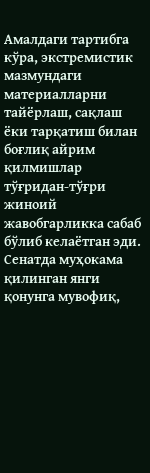Амалдаги тартибга кўра, экстремистик мазмундаги материалларни тайёрлаш, сақлаш ёки тарқатиш билан боғлиқ айрим қилмишлар тўғридан-тўғри жиноий жавобгарликка сабаб бўлиб келаётган эди. Сенатда муҳокама қилинган янги қонунга мувофиқ,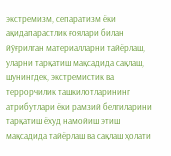экстремизм, сепаратизм ёки ақидапарастлик ғоялари билан йўғрилган материалларни тайёрлаш, уларни тарқатиш мақсадида сақлаш, шунингдек, экстремистик ва террорчилик ташкилотларининг атрибутлари ёки рамзий белгиларини тарқатиш ёхуд намойиш этиш мақсадида тайёрлаш ва сақлаш ҳолати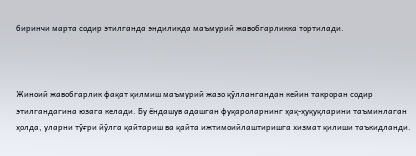биринчи марта содир этилганда эндиликда маъмурий жавобгарликка тортилади.



Жиноий жавобгарлик фақат қилмиш маъмурий жазо қўллангандан кейин такроран содир этилгандагина юзага келади. Бу ёндашув адашган фуқароларнинг ҳақ-ҳуқуқларини таъминлаган ҳолда, уларни тўғри йўлга қайтариш ва қайта ижтимоийлаштиришга хизмат қилиши таъкидланди.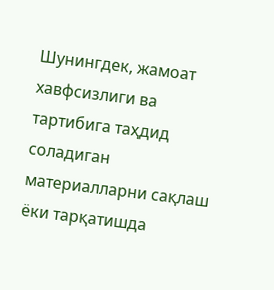Шунингдек, жамоат хавфсизлиги ва тартибига таҳдид соладиган материалларни сақлаш ёки тарқатишда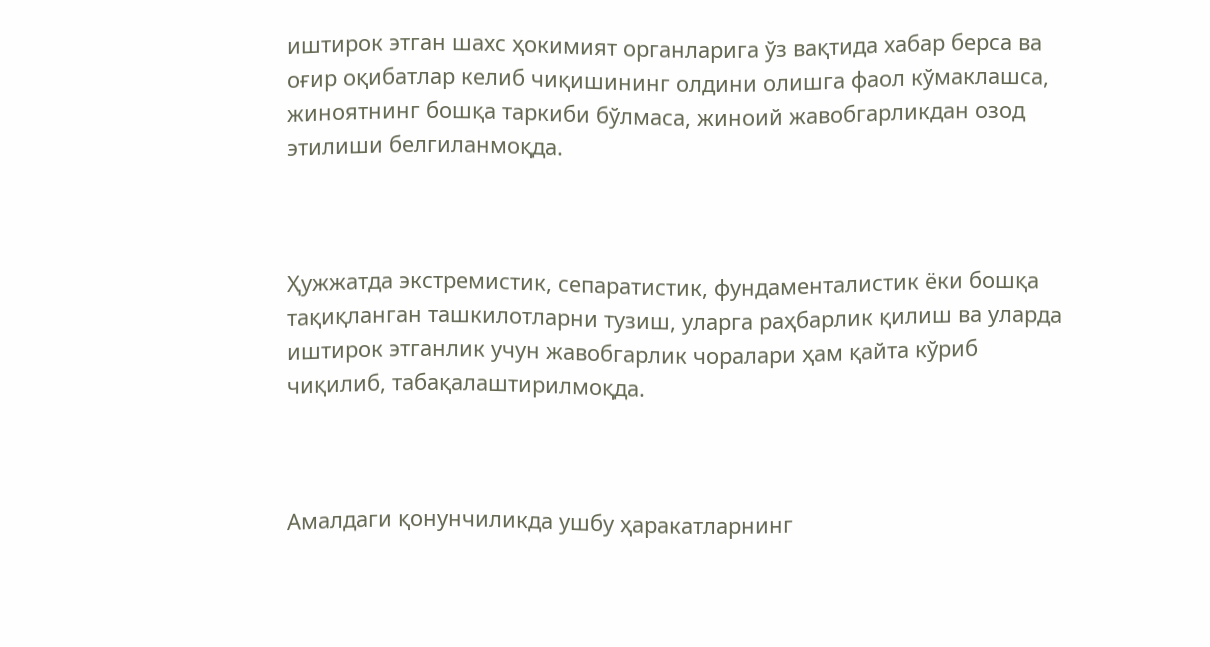иштирок этган шахс ҳокимият органларига ўз вақтида хабар берса ва оғир оқибатлар келиб чиқишининг олдини олишга фаол кўмаклашса, жиноятнинг бошқа таркиби бўлмаса, жиноий жавобгарликдан озод этилиши белгиланмоқда.



Ҳужжатда экстремистик, сепаратистик, фундаменталистик ёки бошқа тақиқланган ташкилотларни тузиш, уларга раҳбарлик қилиш ва уларда иштирок этганлик учун жавобгарлик чоралари ҳам қайта кўриб чиқилиб, табақалаштирилмоқда.



Амалдаги қонунчиликда ушбу ҳаракатларнинг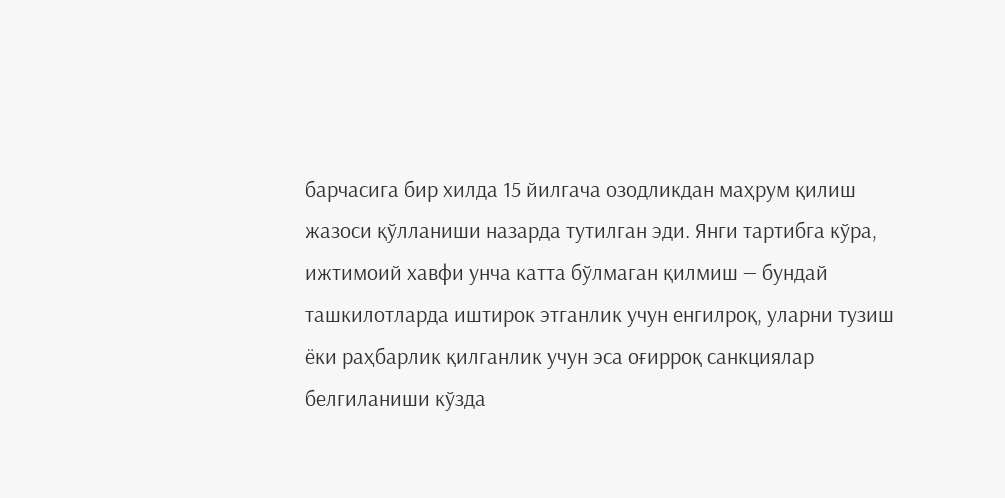барчасига бир хилда 15 йилгача озодликдан маҳрум қилиш жазоси қўлланиши назарда тутилган эди. Янги тартибга кўра, ижтимоий хавфи унча катта бўлмаган қилмиш — бундай ташкилотларда иштирок этганлик учун енгилроқ, уларни тузиш ёки раҳбарлик қилганлик учун эса оғирроқ санкциялар белгиланиши кўзда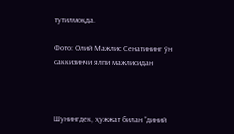тутилмоқда.

Фото: Олий Мажлис Сенатининг ўн саккизинчи ялпи мажлисидан



Шунингдек, ҳужжат билан “диний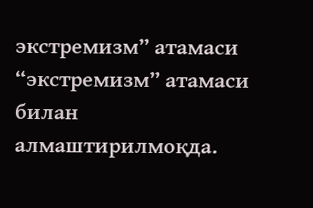экстремизм” атамаси “экстремизм” атамаси билан алмаштирилмоқда.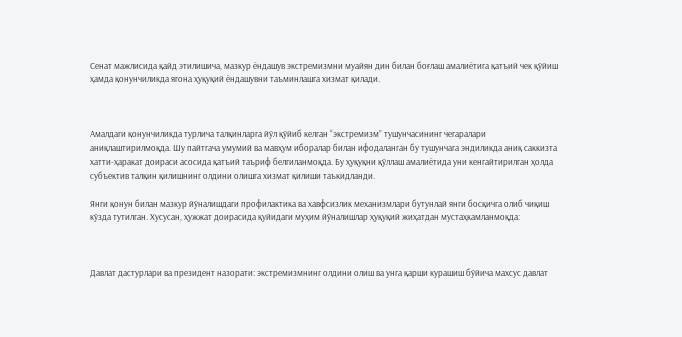Сенат мажлисида қайд этилишича, мазкур ёндашув экстремизмни муайян дин билан боғлаш амалиётига қатъий чек қўйиш ҳамда қонунчиликда ягона ҳуқуқий ёндашувни таъминлашга хизмат қилади.



Амалдаги қонунчиликда турлича талқинларга йўл қўйиб келган “экстремизм” тушунчасининг чегаралари аниқлаштирилмоқда. Шу пайтгача умумий ва мавҳум иборалар билан ифодаланган бу тушунчага эндиликда аниқ саккизта хатти-ҳаракат доираси асосида қатъий таъриф белгиланмоқда. Бу ҳуқуқни қўллаш амалиётида уни кенгайтирилган ҳолда субъектив талқин қилишнинг олдини олишга хизмат қилиши таъкидланди.

Янги қонун билан мазкур йўналишдаги профилактика ва хавфсизлик механизмлари бутунлай янги босқичга олиб чиқиш кўзда тутилган. Хусусан, ҳужжат доирасида қуйидаги муҳим йўналишлар ҳуқуқий жиҳатдан мустаҳкамланмоқда:



Давлат дастурлари ва президент назорати: экстремизмнинг олдини олиш ва унга қарши курашиш бўйича махсус давлат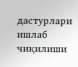дастурлари ишлаб чиқилиши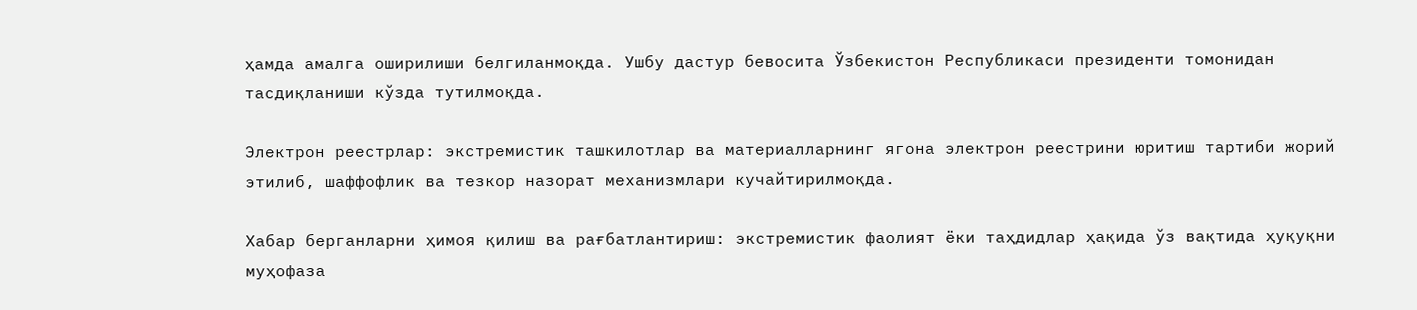ҳамда амалга оширилиши белгиланмоқда. Ушбу дастур бевосита Ўзбекистон Республикаси президенти томонидан тасдиқланиши кўзда тутилмоқда.

Электрон реестрлар: экстремистик ташкилотлар ва материалларнинг ягона электрон реестрини юритиш тартиби жорий этилиб, шаффофлик ва тезкор назорат механизмлари кучайтирилмоқда.

Хабар берганларни ҳимоя қилиш ва рағбатлантириш: экстремистик фаолият ёки таҳдидлар ҳақида ўз вақтида ҳуқуқни муҳофаза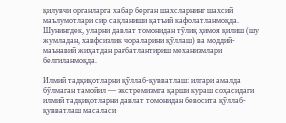қилувчи органларга хабар берган шахсларнинг шахсий маълумотлари сир сақланиши қатъий кафолатланмоқда. Шунингдек, уларни давлат томонидан тўлиқ ҳимоя қилиш (шу жумладан, хавфсизлик чораларини қўллаш) ва моддий-маънавий жиҳатдан рағбатлантириш механизмлари белгиланмоқда.

Илмий тадқиқотларни қўллаб-қувватлаш: илгари амалда бўлмаган тамойил — экстремизмга қарши кураш соҳасидаги илмий тадқиқотларни давлат томонидан бевосита қўллаб-қувватлаш масаласи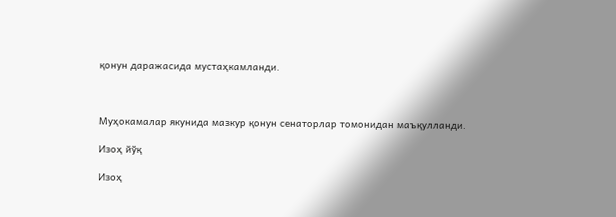қонун даражасида мустаҳкамланди.



Муҳокамалар якунида мазкур қонун сенаторлар томонидан маъқулланди.

Изоҳ йўқ

Изоҳ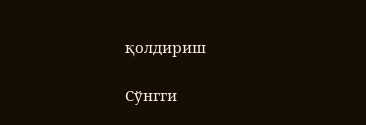қолдириш

Сўнгги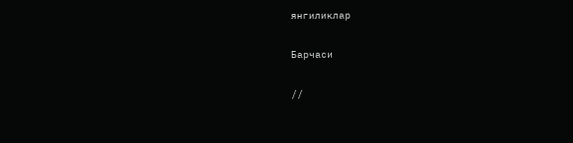янгиликлар

Барчаси

//